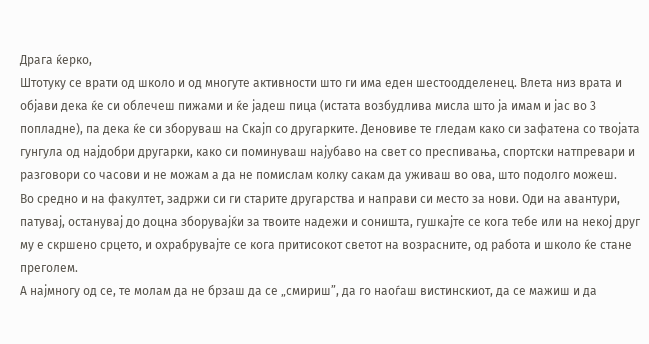Драга ќерко,
Штотуку се врати од школо и од многуте активности што ги има еден шестоодделенец. Влета низ врата и објави дека ќе си облечеш пижами и ќе јадеш пица (истата возбудлива мисла што ја имам и јас во 3 попладне), па дека ќе си зборуваш на Скајп со другарките. Деновиве те гледам како си зафатена со твојата гунгула од најдобри другарки, како си поминуваш најубаво на свет со преспивања, спортски натпревари и разговори со часови и не можам а да не помислам колку сакам да уживаш во ова, што подолго можеш.
Во средно и на факултет, задржи си ги старите другарства и направи си место за нови. Оди на авантури, патувај, останувај до доцна зборувајќи за твоите надежи и соништа, гушкајте се кога тебе или на некој друг му е скршено срцето, и охрабрувајте се кога притисокот светот на возрасните, од работа и школо ќе стане преголем.
А најмногу од се, те молам да не брзаш да се „смириш”, да го наоѓаш вистинскиот, да се мажиш и да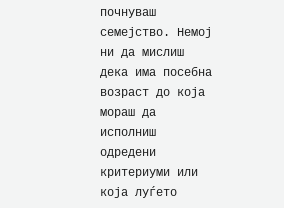почнуваш семејство. Немој ни да мислиш дека има посебна возраст до која мораш да исполниш одредени критериуми или која луѓето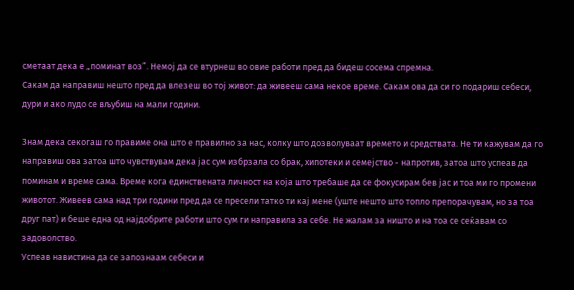сметаат дека е „поминат воз”. Немој да се втурнеш во овие работи пред да бидеш сосема спремна.
Сакам да направиш нешто пред да влезеш во тој живот: да живееш сама некое време. Сакам ова да си го подариш себеси, дури и ако лудо се вљубиш на мали години.

Знам дека секогаш го правиме она што е правилно за нас, колку што дозволуваат времето и средствата. Не ти кажувам да го направиш ова затоа што чувствувам дека јас сум избрзала со брак, хипотеки и семејство - напротив, затоа што успеав да поминам и време сама. Време кога единствената личност на која што требаше да се фокусирам бев јас и тоа ми го промени животот. Живеев сама над три години пред да се пресели татко ти кај мене (уште нешто што топло препорачувам, но за тоа друг пат) и беше една од најдобрите работи што сум ги направила за себе. Не жалам за ништо и на тоа се сеќавам со задоволство.
Успеав навистина да се запознаам себеси и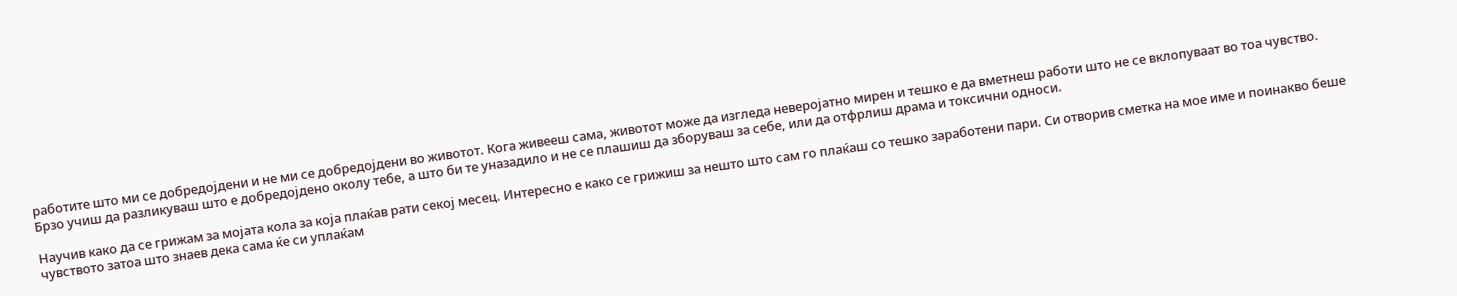работите што ми се добредојдени и не ми се добредојдени во животот. Кога живееш сама, животот може да изгледа неверојатно мирен и тешко е да вметнеш работи што не се вклопуваат во тоа чувство. Брзо учиш да разликуваш што е добредојдено околу тебе, а што би те уназадило и не се плашиш да зборуваш за себе, или да отфрлиш драма и токсични односи.

Научив како да се грижам за мојата кола за која плаќав рати секој месец. Интересно е како се грижиш за нешто што сам го плаќаш со тешко заработени пари. Си отворив сметка на мое име и поинакво беше чувството затоа што знаев дека сама ќе си уплаќам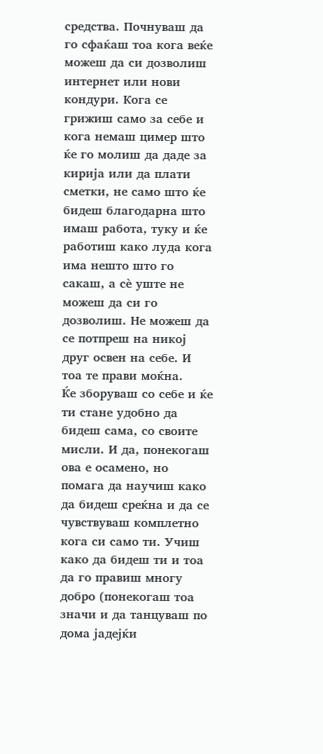средства. Почнуваш да го сфаќаш тоа кога веќе можеш да си дозволиш интернет или нови кондури. Кога се грижиш само за себе и кога немаш цимер што ќе го молиш да даде за кирија или да плати сметки, не само што ќе бидеш благодарна што имаш работа, туку и ќе работиш како луда кога има нешто што го сакаш, а сè уште не можеш да си го дозволиш. Не можеш да се потпреш на никој друг освен на себе. И тоа те прави моќна.
Ќе зборуваш со себе и ќе ти стане удобно да бидеш сама, со своите мисли. И да, понекогаш ова е осамено, но помага да научиш како да бидеш среќна и да се чувствуваш комплетно кога си само ти. Учиш како да бидеш ти и тоа да го правиш многу добро (понекогаш тоа значи и да танцуваш по дома јадејќи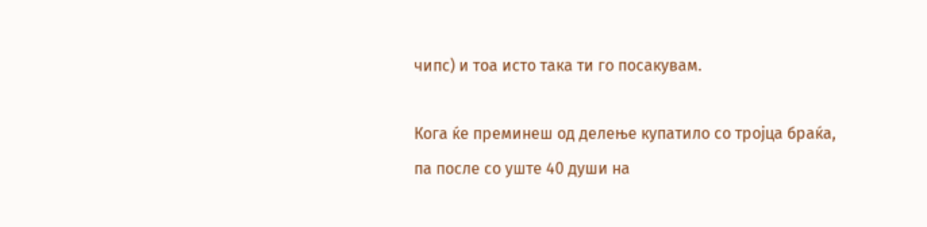чипс) и тоа исто така ти го посакувам.

Кога ќе преминеш од делење купатило со тројца браќа, па после со уште 40 души на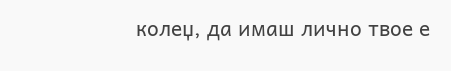колеџ, да имаш лично твое е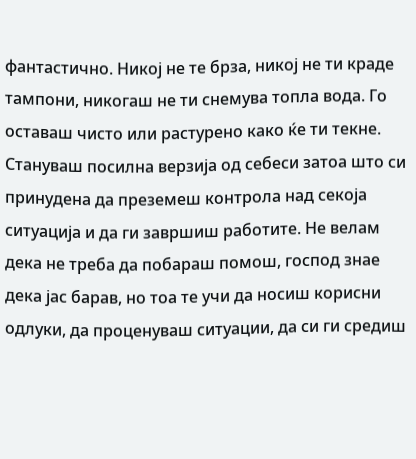фантастично. Никој не те брза, никој не ти краде тампони, никогаш не ти снемува топла вода. Го оставаш чисто или растурено како ќе ти текне.
Стануваш посилна верзија од себеси затоа што си принудена да преземеш контрола над секоја ситуација и да ги завршиш работите. Не велам дека не треба да побараш помош, господ знае дека јас барав, но тоа те учи да носиш корисни одлуки, да проценуваш ситуации, да си ги средиш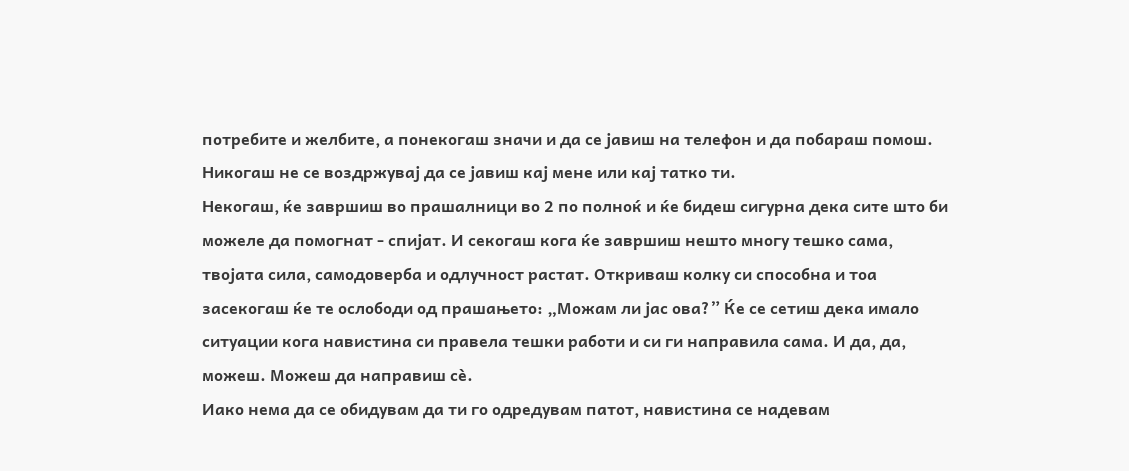потребите и желбите, а понекогаш значи и да се јавиш на телефон и да побараш помош. Никогаш не се воздржувај да се јавиш кај мене или кај татко ти.
Некогаш, ќе завршиш во прашалници во 2 по полноќ и ќе бидеш сигурна дека сите што би можеле да помогнат - спијат. И секогаш кога ќе завршиш нешто многу тешко сама, твојата сила, самодоверба и одлучност растат. Откриваш колку си способна и тоа засекогаш ќе те ослободи од прашањето: „Можам ли јас ова?” Ќе се сетиш дека имало ситуации кога навистина си правела тешки работи и си ги направила сама. И да, да, можеш. Можеш да направиш сè.
Иако нема да се обидувам да ти го одредувам патот, навистина се надевам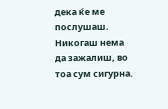дека ќе ме послушаш. Никогаш нема да зажалиш, во тоа сум сигурна.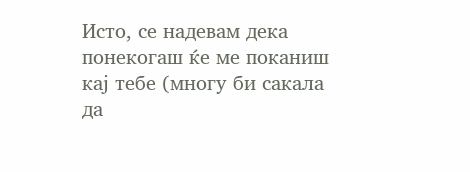Исто, се надевам дека понекогаш ќе ме поканиш кај тебе (многу би сакала да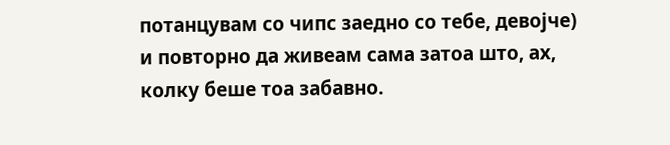потанцувам со чипс заедно со тебе, девојче) и повторно да живеам сама затоа што, ах, колку беше тоа забавно.